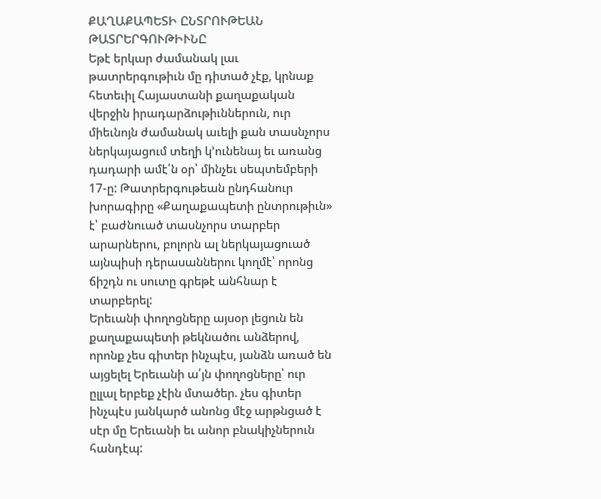ՔԱՂԱՔԱՊԵՏԻ ԸՆՏՐՈՒԹԵԱՆ ԹԱՏՐԵՐԳՈՒԹԻՒՆԸ
Եթէ երկար ժամանակ լաւ թատրերգութիւն մը դիտած չէք, կրնաք հետեւիլ Հայաստանի քաղաքական վերջին իրադարձութիւններուն, ուր միեւնոյն ժամանակ աւելի քան տասնչորս ներկայացում տեղի կ՚ունենայ եւ առանց դադարի ամէ՛ն օր՝ մինչեւ սեպտեմբերի 17-ը: Թատրերգութեան ընդհանուր խորագիրը «Քաղաքապետի ընտրութիւն» է՝ բաժնուած տասնչորս տարբեր արարներու, բոլորն ալ ներկայացուած այնպիսի դերասաններու կողմէ՝ որոնց ճիշդն ու սուտը գրեթէ անհնար է տարբերել:
Երեւանի փողոցները այսօր լեցուն են քաղաքապետի թեկնածու անձերով, որոնք չես գիտեր ինչպէս, յանձն առած են այցելել Երեւանի ա՛յն փողոցները՝ ուր ըլլալ երբեք չէին մտածեր. չես գիտեր ինչպէս յանկարծ անոնց մէջ արթնցած է սէր մը Երեւանի եւ անոր բնակիչներուն հանդէպ: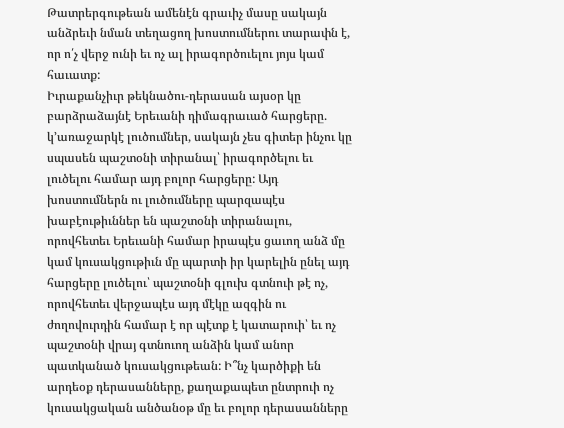Թատրերգութեան ամենէն գրաւիչ մասը սակայն անձրեւի նման տեղացող խոստումներու տարափն է, որ ո՛չ վերջ ունի եւ ոչ ալ իրագործուելու յոյս կամ հաւատք:
Իւրաքանչիւր թեկնածու-դերասան այսօր կը բարձրաձայնէ Երեւանի դիմագրաւած հարցերը. կ՚առաջարկէ լուծումներ, սակայն չես գիտեր ինչու կը սպասեն պաշտօնի տիրանալ՝ իրագործելու եւ լուծելու համար այդ բոլոր հարցերը: Այդ խոստումներն ու լուծումները պարզապէս խաբէութիւններ են պաշտօնի տիրանալու, որովհետեւ Երեւանի համար իրապէս ցաւող անձ մը կամ կուսակցութիւն մը պարտի իր կարելին ընել այդ հարցերը լուծելու՝ պաշտօնի գլուխ գտնուի թէ ոչ, որովհետեւ վերջապէս այդ մէկը ազգին ու ժողովուրդին համար է որ պէտք է կատարուի՝ եւ ոչ պաշտօնի վրայ գտնուող անձին կամ անոր պատկանած կուսակցութեան: Ի՞նչ կարծիքի են արդեօք դերասանները, քաղաքապետ ընտրուի ոչ կուսակցական անծանօթ մը եւ բոլոր դերասանները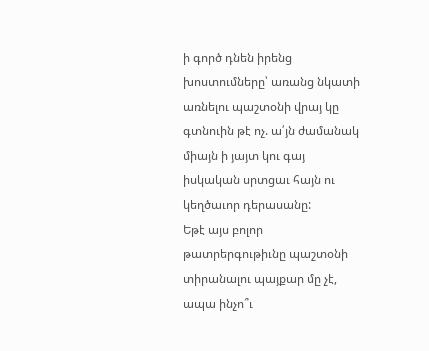ի գործ դնեն իրենց խոստումները՝ առանց նկատի առնելու պաշտօնի վրայ կը գտնուին թէ ոչ. ա՛յն ժամանակ միայն ի յայտ կու գայ իսկական սրտցաւ հայն ու կեղծաւոր դերասանը:
Եթէ այս բոլոր թատրերգութիւնը պաշտօնի տիրանալու պայքար մը չէ, ապա ինչո՞ւ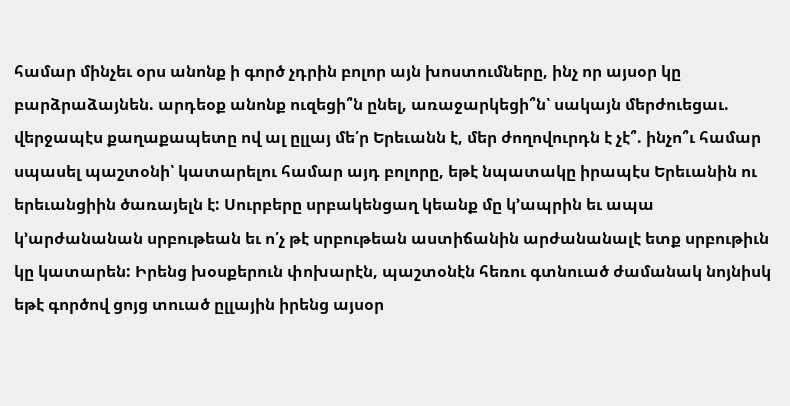համար մինչեւ օրս անոնք ի գործ չդրին բոլոր այն խոստումները, ինչ որ այսօր կը բարձրաձայնեն. արդեօք անոնք ուզեցի՞ն ընել, առաջարկեցի՞ն՝ սակայն մերժուեցաւ. վերջապէս քաղաքապետը ով ալ ըլլայ մե՛ր Երեւանն է, մեր ժողովուրդն է չէ՞. ինչո՞ւ համար սպասել պաշտօնի՝ կատարելու համար այդ բոլորը, եթէ նպատակը իրապէս Երեւանին ու երեւանցիին ծառայելն է: Սուրբերը սրբակենցաղ կեանք մը կ՚ապրին եւ ապա կ՚արժանանան սրբութեան եւ ո՛չ թէ սրբութեան աստիճանին արժանանալէ ետք սրբութիւն կը կատարեն: Իրենց խօսքերուն փոխարէն, պաշտօնէն հեռու գտնուած ժամանակ նոյնիսկ եթէ գործով ցոյց տուած ըլլային իրենց այսօր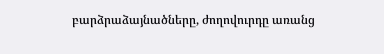բարձրաձայնածները, ժողովուրդը առանց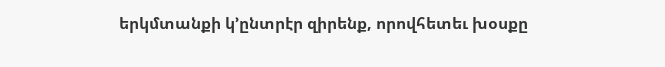երկմտանքի կ՚ընտրէր զիրենք, որովհետեւ խօսքը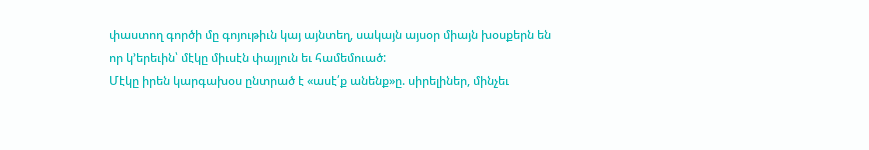փաստող գործի մը գոյութիւն կայ այնտեղ, սակայն այսօր միայն խօսքերն են որ կ՚երեւին՝ մէկը միւսէն փայլուն եւ համեմուած:
Մէկը իրեն կարգախօս ընտրած է «ասէ՛ք անենք»ը. սիրելիներ, մինչեւ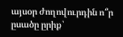այսօր ժողովուրդին ո՞ր ըսածը ըրիք՝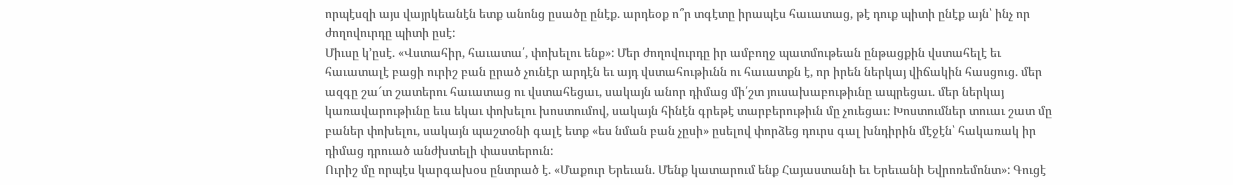որպէսզի այս վայրկեանէն ետք անոնց ըսածը ընէք. արդեօք ո՞ր տգէտը իրապէս հաւատաց, թէ դուք պիտի ընէք այն՝ ինչ որ ժողովուրդը պիտի ըսէ:
Միւսը կ՚ըսէ. «Վստահիր, հաւատա՛, փոխելու ենք»: Մեր ժողովուրդը իր ամբողջ պատմութեան ընթացքին վստահելէ եւ հաւատալէ բացի ուրիշ բան ըրած չունէր արդէն եւ այդ վստահութիւնն ու հաւատքն է, որ իրեն ներկայ վիճակին հասցուց. մեր ազգը շա՜տ շատերու հաւատաց ու վստահեցաւ, սակայն անոր դիմաց մի՛շտ յուսախաբութիւնը ապրեցաւ. մեր ներկայ կառավարութիւնը եւս եկաւ փոխելու խոստումով, սակայն հինէն գրեթէ տարբերութիւն մը չուեցաւ։ Խոստումներ տուաւ շատ մը բաներ փոխելու, սակայն պաշտօնի գալէ ետք «ես նման բան չըսի» ըսելով փորձեց դուրս գալ խնդիրին մէջէն՝ հակառակ իր դիմաց դրուած անժխտելի փաստերուն:
Ուրիշ մը որպէս կարգախօս ընտրած է. «Մաքուր Երեւան. Մենք կատարում ենք Հայաստանի եւ Երեւանի Եվրոռեմոնտ»: Գուցէ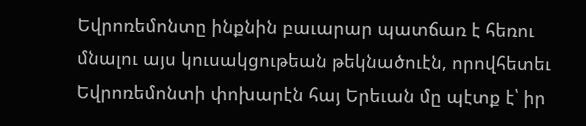Եվրոռեմոնտը ինքնին բաւարար պատճառ է հեռու մնալու այս կուսակցութեան թեկնածուէն, որովհետեւ Եվրոռեմոնտի փոխարէն հայ Երեւան մը պէտք է՝ իր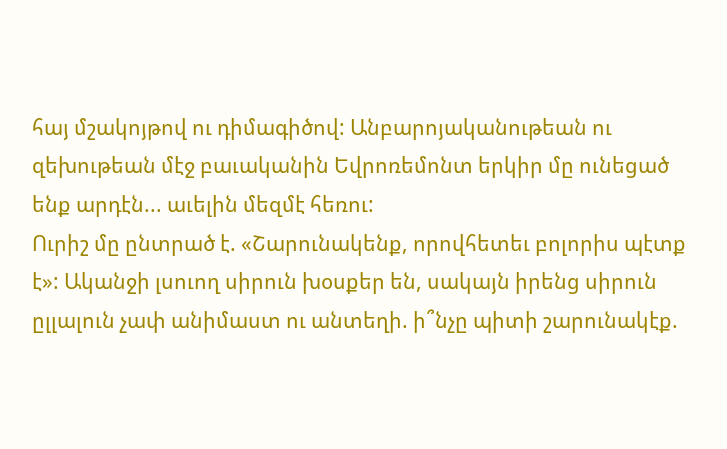հայ մշակոյթով ու դիմագիծով: Անբարոյականութեան ու զեխութեան մէջ բաւականին Եվրոռեմոնտ երկիր մը ունեցած ենք արդէն... աւելին մեզմէ հեռու:
Ուրիշ մը ընտրած է. «Շարունակենք, որովհետեւ բոլորիս պէտք է»: Ականջի լսուող սիրուն խօսքեր են, սակայն իրենց սիրուն ըլլալուն չափ անիմաստ ու անտեղի. ի՞նչը պիտի շարունակէք.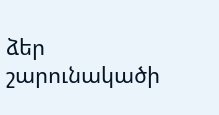ձեր շարունակածի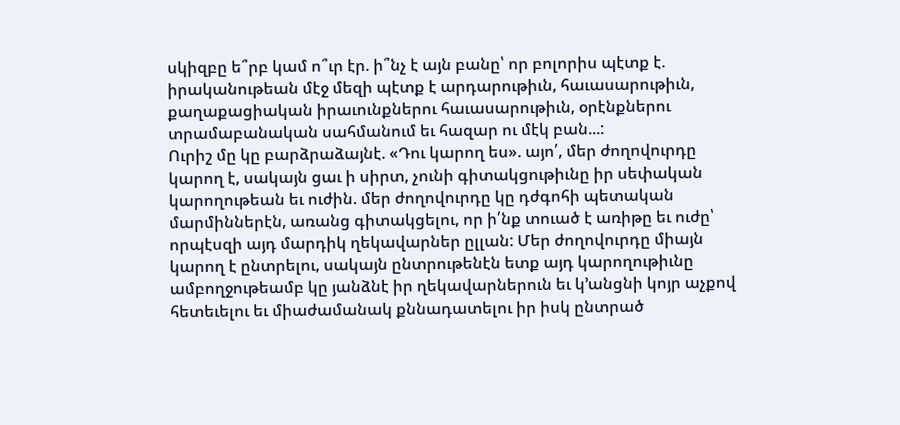սկիզբը ե՞րբ կամ ո՞ւր էր. ի՞նչ է այն բանը՝ որ բոլորիս պէտք է. իրականութեան մէջ մեզի պէտք է արդարութիւն, հաւասարութիւն, քաղաքացիական իրաւունքներու հաւասարութիւն, օրէնքներու տրամաբանական սահմանում եւ հազար ու մէկ բան...:
Ուրիշ մը կը բարձրաձայնէ. «Դու կարող ես». այո՛, մեր ժողովուրդը կարող է, սակայն ցաւ ի սիրտ, չունի գիտակցութիւնը իր սեփական կարողութեան եւ ուժին. մեր ժողովուրդը կը դժգոհի պետական մարմիններէն, առանց գիտակցելու, որ ի՛նք տուած է առիթը եւ ուժը՝ որպէսզի այդ մարդիկ ղեկավարներ ըլլան: Մեր ժողովուրդը միայն կարող է ընտրելու, սակայն ընտրութենէն ետք այդ կարողութիւնը ամբողջութեամբ կը յանձնէ իր ղեկավարներուն եւ կ՚անցնի կոյր աչքով հետեւելու եւ միաժամանակ քննադատելու իր իսկ ընտրած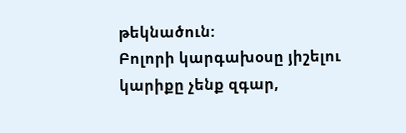թեկնածուն:
Բոլորի կարգախօսը յիշելու կարիքը չենք զգար,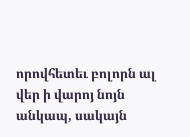որովհետեւ բոլորն ալ վեր ի վարոյ նոյն անկապ, սակայն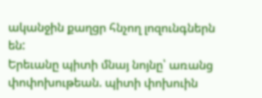ականջին քաղցր հնչող լոզունգներն են:
Երեւանը պիտի մնայ նոյնը՝ առանց փոփոխութեան. պիտի փոխուին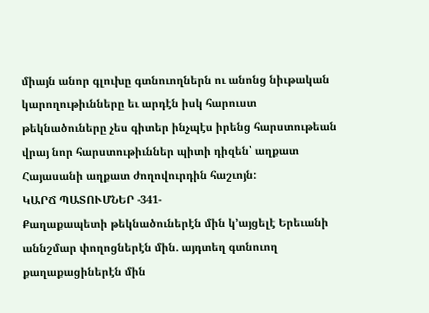միայն անոր գլուխը գտնուողներն ու անոնց նիւթական կարողութիւնները եւ արդէն իսկ հարուստ թեկնածուները չես գիտեր ինչպէս իրենց հարստութեան վրայ նոր հարստութիւններ պիտի դիզեն՝ աղքատ Հայասանի աղքատ ժողովուրդին հաշւոյն:
ԿԱՐՃ ՊԱՏՈՒՄՆԵՐ -341-
Քաղաքապետի թեկնածուներէն մին կ՚այցելէ Երեւանի աննշմար փողոցներէն մին. այդտեղ գտնուող քաղաքացիներէն մին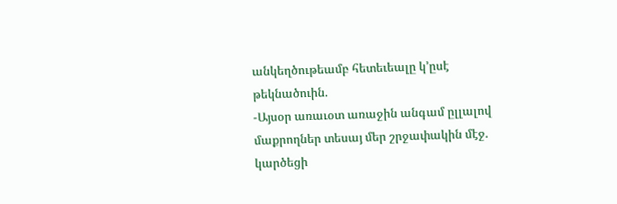անկեղծութեամբ հետեւեալը կ՚ըսէ թեկնածուին.
-Այսօր առաւօտ առաջին անգամ ըլլալով մաքրողներ տեսայ մեր շրջափակին մէջ. կարծեցի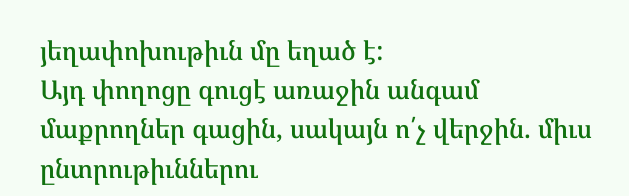յեղափոխութիւն մը եղած է:
Այդ փողոցը գուցէ առաջին անգամ մաքրողներ գացին, սակայն ո՛չ վերջին. միւս ընտրութիւններու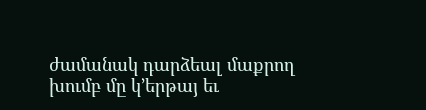ժամանակ դարձեալ մաքրող խումբ մը կ՚երթայ եւ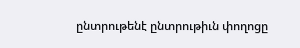ընտրութենէ ընտրութիւն փողոցը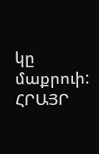կը մաքրուի:
ՀՐԱՅՐ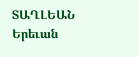ՏԱՂԼԵԱՆ
Երեւան